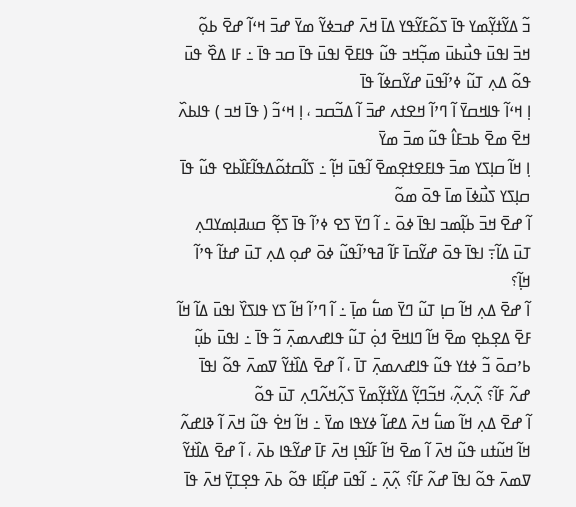ߏ߬ ߡߌ߬ߙߌ߲߬ߘߌ ߟߊ߫ ߖߋ߬ߓߌ߬ߟߌ ߡߊ߫ ߞߍ߫ ߝߏߦߌ߬ ߘߌ߫ ߝߏ߫ ߞߵߊ߬ ߝߐ߫ ߕߋ߲߬ ߞߏ߫ ߊߟߎ߫ ߟߎ߯ߕߎ߫ ߘߏ߲߬ߞߏ ߟߎ߬ ߟߊߓߐ߫ ߊߟߎ߫ ߟߊ߫ ߛߏ ߟߊ߫ ߸ ߓߊ ߡߐ߰ ߟߎ߫ ߟߋ߬ ߡߍ߲ ߠߎ߬ ߦߴߊ߬ߟߎ߫ ߝߌ߬ߛߦߊ߬ ߟߊ߫
ߊ߲ ߞߵߊ߬ ߟߊߞߛߌ߫ ߊ߬ ߣߴߊ߬ ߞߐߙߍ ߝߏ߫ ߊ߬ ߡߏ߬ߛߏ ، ߊ߲ ߞߵߏ߬ ( ߟߊ߫ ߞߏ ) ߟߊߕߍ߰ ߞߐ߫ ߘߐ߫ ߕߏߓߊ߮ ߟߎ߬ ߘߏ߫ ߘߌ߫
ߊ߲ ߞߊ߬ ߛߊ߲ߖߌ ߘߏ߫ ߟߊߓߐߙߐ߲ߘߐ߫ ߊ߬ߟߎ߫ ߞߊ߲߬ ߸ ߖߊ߬ߛߙߋ߬ߡߟߊ߬ߓߊ߰ߕߐ ߟߎ߬ ߟߊ߫ ߛߊ߲ߖߌ ߖߎ߯ߦߊ߫ ߘߊ߫ ߟߋ߫ ߘߋ߬
ߊ߬ ߝߐ߫ ߞߏ߫ ߕߊ߲߬ߘߏ ߊߟߊ߫ ߦߋ߫ ߸ ߊ߬ ߣߌ߫ ߖߐ ߦߴߊ߬ ߟߊ߫ ߖߐ߲߬ ߛߎߥߊ߲ߘߌߣߍ߲ ߠߎ߫ ߡߊ߬߹ ߊߟߊ߫ ߟߋ߫ ߝߌ߬ߛߊ߫ ߓߊ߬ ߥߟߴߊ߬ߟߎ߬ ߦߋ߫ ߝߋ߲ ߡߍ߲ ߠߎ߫ ߝߙߊ߬ ߟߴߊ߬ ߞߊ߲߬؟
ߊ߬ ߝߐ߫ ߡߍ߲ ߞߊ߬ ߛߊ߲ ߠߎ߬ ߣߌ߫ ߘߎ߱ ߘߊ߲߫ ߸ ߊ߬ ߣߴߊ߬ ߞߊ߬ ߖߌ ߟߊߖߌ߰ ߊߟߎ߫ ߡߊ߬ ߞߊ߬ ߓߐ߫ ߡߐ߲ߕߐ߲ ߘߐ߫ ߞߊ߬ ߣߊߞߐ߫ ߗߋ߲߭ ߠߎ߬ ߟߊߝߍߘߍ߲߫ ߏ߬ ߟߊ߫ ߸ ߊߟߎ߫ ߕߎ߲߬ ߕߴߛߋ߫ ߏ߬ ߦߙߌ ߟߎ߬ ߟߊߝߍߘߍ߲߫ ߠߊ߫ ، ߊ߬ ߝߐ߫ ߡߊ߰ߙߌ߬ ߜߘߍ߫ ߟߋ߬ ߊߟߊ߫ ߝߍ߬ ߓߊ߬؟ ߍ߲߬ߍ߲ߍ߲߬، ߞߏ߬ߣߌ߲߬ ߡߌ߬ߙߌ߲߬ߘߌ߫ ߖߍ߲߬ߞߍ߬ߣߍ߲ ߠߎ߫ ߟߋ߬
ߊ߬ ߝߐ߫ ߡߍ߲ ߞߊ߬ ߘߎ߱ ߞߍ߫ ߡߝߊ߬ ߦߌߟߊ ߘߌ߫ ߸ ߞߊ߬ ߞߐ߭ ߟߎ߬ ߞߍ߫ ߊ߬ ߢߊߝߍ߬ ߞߊ߬ ߞߎ߬ߙߎ ߟߎ߬ ߞߍ߫ ߊ߬ ߘߐ߫ ߞߊ߬ ߓߊ߬ߟߊ߲ ߞߍ߫ ߓߊ߫ ߝߌ߬ߟߊ ߕߍ߫ ، ߊ߬ ߝߐ߫ ߡߊ߰ߙߌ߬ ߜߘߍ߫ ߟߋ߬ ߊߟߊ߫ ߝߍ߬ ߓߊ߬؟ ߍ߲߬ߍ߲߫ ߸ ߊ߬ߟߎ߫ ߝߊ߲߬ߓߊ ߟߋ߬ ߕߍ߫ ߟߐ߲ߠߌ߲߫ ߞߍ߫ ߟߊ߫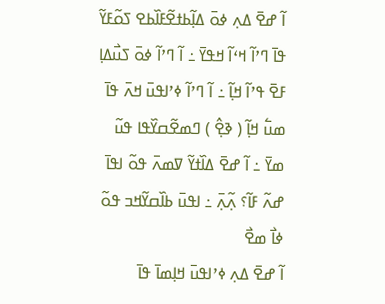ߊ߬ ߝߐ߫ ߡߍ߲ ߦߋ߫ ߡߊ߲߬ߕߙߐ߬ߓߊ߰ߕߐ ߖߋ߬ߓߌ߬ ߟߊ߫ ߣߴߊ߬ ߞߵߊ߬ ߞߟߌ߫ ߸ ߊ߬ ߣߴߊ߬ ߦߋ߫ ߖߎ߯ߡߊ߲ ߓߐ߫ ߟߴߊ߬ ߞߊ߲߬ ߸ ߊ߬ ߣߴߊ߬ ߦߴߊߟߎ߫ ߞߍ߫ ߟߊ߫ ߘߎ߱ ߞߊ߲߬ ( ߢߐ߲߮ ) ߣߘߐ߬ߛߌ߰ߟߊ ߟߎ߬ ߘߌ߫ ߸ ߊ߬ ߝߐ߫ ߡߊ߰ߙߌ߬ ߜߘߍ߫ ߟߋ߬ ߊߟߊ߫ ߝߍ߬ ߓߊ߬؟ ߍ߲߬ߍ߲߫ ߸ ߊߟߎ߫ ߕߊ߰ߛߌ߬ߞߏ ߟߋ߬ ߦߊ߯ ߘߐ߯
ߊ߬ ߝߐ߫ ߡߍ߲ ߦߴߊߟߎ߫ ߞߊ߲ߘߊ߫ ߟߊ߫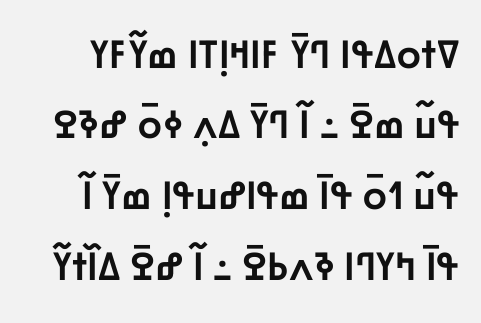ߜߙߋߡߟߊ ߣߌ߫ ߓߊߞߊ߲ߠߊ ߘߌ߬ߓߌ ߟߎ߬ ߘߐ߫ ߸ ߊ߬ ߣߌ߫ ߡߍ߲ ߦߋ߫ ߝߢߐ ߟߎ߬ ߗߋ߫ ߟߊ߫ ߘߟߊߝߎߟߊ߲ ߘߌ߫ ߊ߬ ߟߊ߫ ߤߌߣߊ ߢߍߕߐ߫ ߸ ߊ߬ ߝߐ߫ ߡߊ߰ߙߌ߬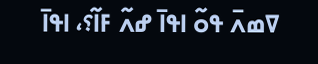ߜߘߍ߫ ߟߋ߬ ߊߟߊ߫ ߝߍ߬ ߓߊ߬؟، ߊߟߊ߫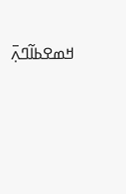ߞߘߐߕߊ߬ߣߍ߲߫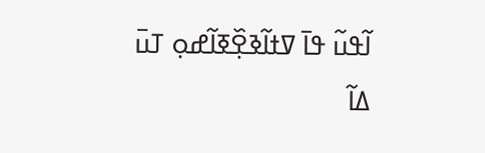ߊ߬ߟߎ߬ ߟߊ߫ ߜߙߊ߬ߢߐ߲߰ߧߊ߬ߝߋ߲ ߠߎ߫ ߡߊ߬